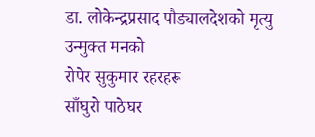डा. लोकेन्द्रप्रसाद पौड्यालदेशको मृत्यु
उन्मुक्त मनको
रोपेर सुकुमार रहरहरू
साँघुरो पाठेघर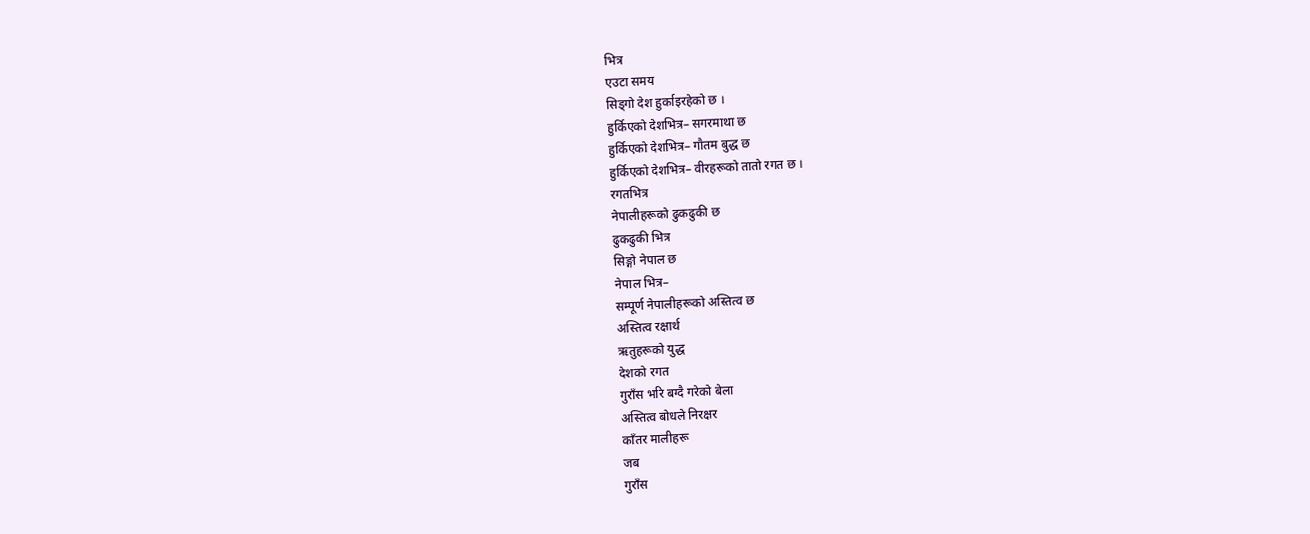भित्र
एउटा समय
सिड्गो देश हुर्काइरहेको छ ।
हुर्किएको देशभित्र– सगरमाथा छ
हुर्किएको देशभित्र– गौतम बुद्ध छ
हुर्किएको देशभित्र– वीरहरूको तातो रगत छ ।
रगतभित्र
नेपालीहरूको ढुकढुकी छ
ढुकढुकी भित्र
सिङ्गो नेपाल छ
नेपाल भित्र–
सम्पूर्ण नेपालीहरूको अस्तित्व छ
अस्तित्व रक्षार्थ
ऋतुहरूको युद्ध
देशको रगत
गुराँस भरि बग्दै गरेको बेला
अस्तित्व बोधले निरक्षर
काँतर मालीहरू
जब
गुराँस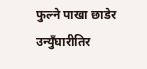फुल्ने पाखा छाडेर
उन्युँघारीतिर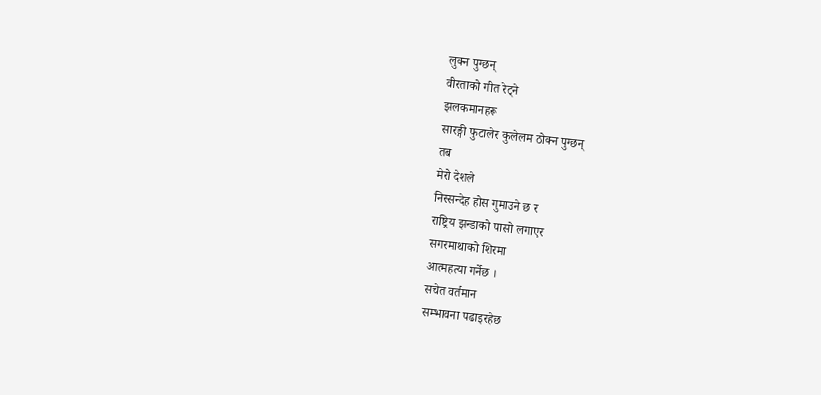लुक्न पुग्छन्
वीरताको गीत रेट्ने
झलकमानहरू
सारङ्गी फुटालेर कुलेलम ठोक्न पुग्छन्
तब
मेरो देशले
निस्सन्देह होस गुमाउने छ र
राष्ट्रिय झन्डाको पासो लगाएर
सगरमाथाको शिरमा
आत्महत्या गर्नेछ ।
सचेत वर्तमान
सम्भावना पढाइरहेछ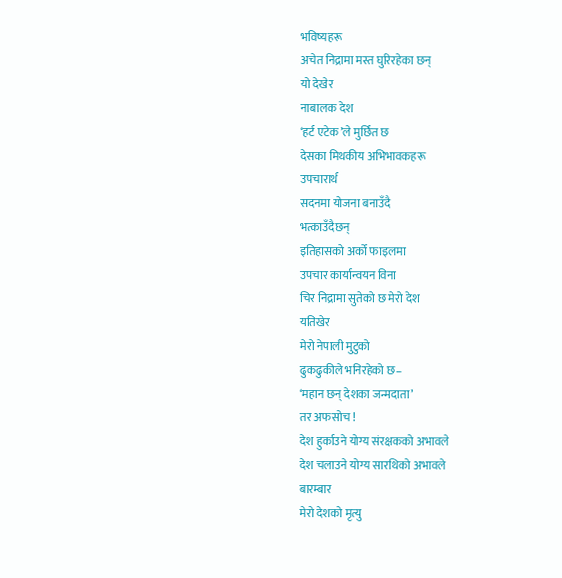भविष्यहरू
अचेत निद्रामा मस्त घुरिरहेका छन्
यो देखेर
नाबालक देश
‘हर्ट एटेक’ले मुर्छित छ
देसका मिथकीय अभिभावकहरू
उपचारार्थ
सदनमा योजना बनाउँदै
भत्काउँदैछन्
इतिहासको अर्को फाइलमा
उपचार कार्यान्वयन विना
चिर निद्रामा सुतेको छ मेरो देश
यतिखेर
मेरो नेपाली मुटुको
ढुकढुकीले भनिरहेको छ–
‘महान छन् देशका जन्मदाता’
तर अफसोच !
देश हुर्काउने योग्य संरक्षकको अभावले
देश चलाउने योग्य सारथिको अभावले
बारम्बार
मेरो देशको मृत्यु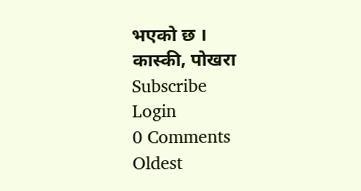भएको छ ।
कास्की, पोखरा
Subscribe
Login
0 Comments
Oldest